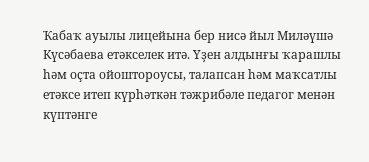Ҡабаҡ ауылы лицейына бер нисә йыл Миләүшә Күсәбаева етәкселек итә. Үҙен алдынғы ҡарашлы һәм оҫта ойоштороусы, талапсан һәм маҡсатлы етәксе итеп күрһәткән тәжрибәле педагог менән күптәнге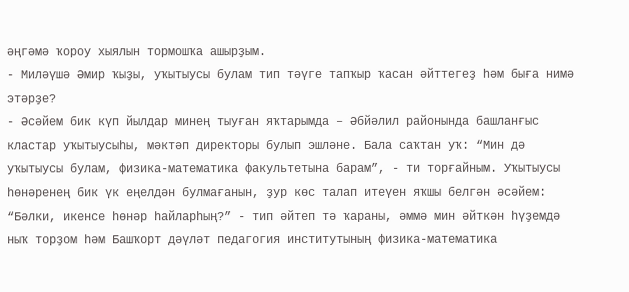әңгәмә ҡороу хыялын тормошҡа ашырҙым.
- Миләүшә Әмир ҡыҙы, уҡытыусы булам тип тәүге тапҡыр ҡасан әйттегеҙ һәм быға нимә этәрҙе?
- Әсәйем бик күп йылдар минең тыуған яҡтарымда – Әбйәлил районында башланғыс кластар уҡытыусыһы, мәктәп директоры булып эшләне. Бала саҡтан уҡ: “Мин дә уҡытыусы булам, физика-математика факультетына барам”, - ти торғайным. Уҡытыусы һөнәренең бик үк еңелдән булмағанын, ҙур көс талап итеүен яҡшы белгән әсәйем: “Бәлки, икенсе һөнәр һайларһың?” - тип әйтеп тә ҡараны, әммә мин әйткән һүҙемдә ныҡ торҙом һәм Башҡорт дәүләт педагогия институтының физика-математика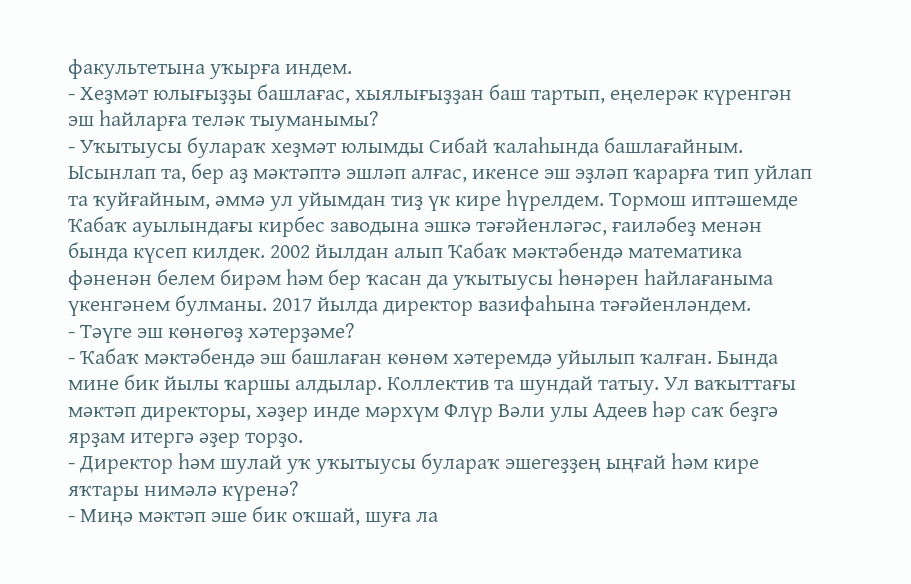факультетына уҡырға индем.
- Хеҙмәт юлығыҙҙы башлағас, хыялығыҙҙан баш тартып, еңелерәк күренгән эш һайларға теләк тыуманымы?
- Уҡытыусы булараҡ хеҙмәт юлымды Сибай ҡалаһында башлағайным. Ысынлап та, бер аҙ мәктәптә эшләп алғас, икенсе эш эҙләп ҡарарға тип уйлап та ҡуйғайным, әммә ул уйымдан тиҙ үк кире һүрелдем. Тормош иптәшемде Ҡабаҡ ауылындағы кирбес заводына эшкә тәғәйенләгәс, ғаиләбеҙ менән бында күсеп килдек. 2002 йылдан алып Ҡабаҡ мәктәбендә математика фәненән белем бирәм һәм бер ҡасан да уҡытыусы һөнәрен һайлағаныма үкенгәнем булманы. 2017 йылда директор вазифаһына тәғәйенләндем.
- Тәүге эш көнөгөҙ хәтерҙәме?
- Ҡабаҡ мәктәбендә эш башлаған көнөм хәтеремдә уйылып ҡалған. Бында мине бик йылы ҡаршы алдылар. Коллектив та шундай татыу. Ул ваҡыттағы мәктәп директоры, хәҙер инде мәрхүм Флүр Вәли улы Адеев һәр саҡ беҙгә ярҙам итергә әҙер торҙо.
- Директор һәм шулай уҡ уҡытыусы булараҡ эшегеҙҙең ыңғай һәм кире яҡтары нимәлә күренә?
- Миңә мәктәп эше бик оҡшай, шуға ла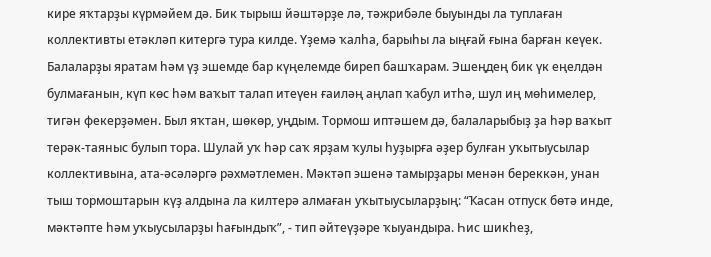кире яҡтарҙы күрмәйем дә. Бик тырыш йәштәрҙе лә, тәжрибәле быуынды ла туплаған коллективты етәкләп китергә тура килде. Үҙемә ҡалһа, барыһы ла ыңғай ғына барған кеүек. Балаларҙы яратам һәм үҙ эшемде бар күңелемде биреп башҡарам. Эшеңдең бик үк еңелдән булмағанын, күп көс һәм ваҡыт талап итеүен ғаиләң аңлап ҡабул итһә, шул иң мөһимелер, тигән фекерҙәмен. Был яҡтан, шөкөр, уңдым. Тормош иптәшем дә, балаларыбыҙ ҙа һәр ваҡыт терәк-таяныс булып тора. Шулай уҡ һәр саҡ ярҙам ҡулы һуҙырға әҙер булған уҡытыусылар коллективына, ата-әсәләргә рәхмәтлемен. Мәктәп эшенә тамырҙары менән береккән, унан тыш тормоштарын күҙ алдына ла килтерә алмаған уҡытыусыларҙың: “Ҡасан отпуск бөтә инде, мәктәпте һәм уҡыусыларҙы һағындыҡ”, - тип әйтеүҙәре ҡыуандыра. Һис шикһеҙ,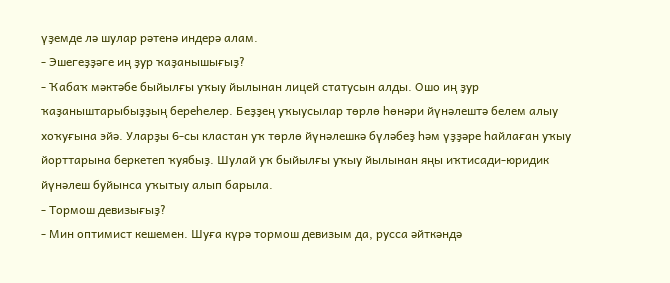үҙемде лә шулар рәтенә индерә алам.
- Эшегеҙҙәге иң ҙур ҡаҙанышығыҙ?
- Ҡабаҡ мәктәбе быйылғы уҡыу йылынан лицей статусын алды. Ошо иң ҙур ҡаҙаныштарыбыҙҙың береһелер. Беҙҙең уҡыусылар төрлө һөнәри йүнәлештә белем алыу хоҡуғына эйә. Уларҙы 6-сы кластан уҡ төрлө йүнәлешкә бүләбеҙ һәм үҙҙәре һайлаған уҡыу йорттарына беркетеп ҡуябыҙ. Шулай уҡ быйылғы уҡыу йылынан яңы иҡтисади-юридик йүнәлеш буйынса уҡытыу алып барыла.
- Тормош девизығыҙ?
- Мин оптимист кешемен. Шуға күрә тормош девизым да, русса әйткәндә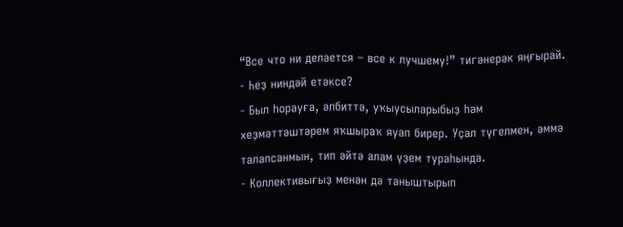“Все что ни делается – все к лучшему!” тигәнерәк яңғырай.
- Һеҙ ниндәй етәксе?
- Был һорауға, әлбиттә, уҡыусыларыбыҙ һәм хеҙмәттәштәрем яҡшыраҡ яуап бирер. Уҫал түгелмен, әммә талапсанмын, тип әйтә алам үҙем тураһында.
- Коллективығыҙ менән дә таныштырып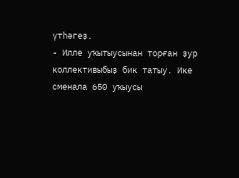үтһәгеҙ.
- Илле уҡытыусынан торған ҙур коллективыбыҙ бик татыу. Ике сменала 650 уҡыусы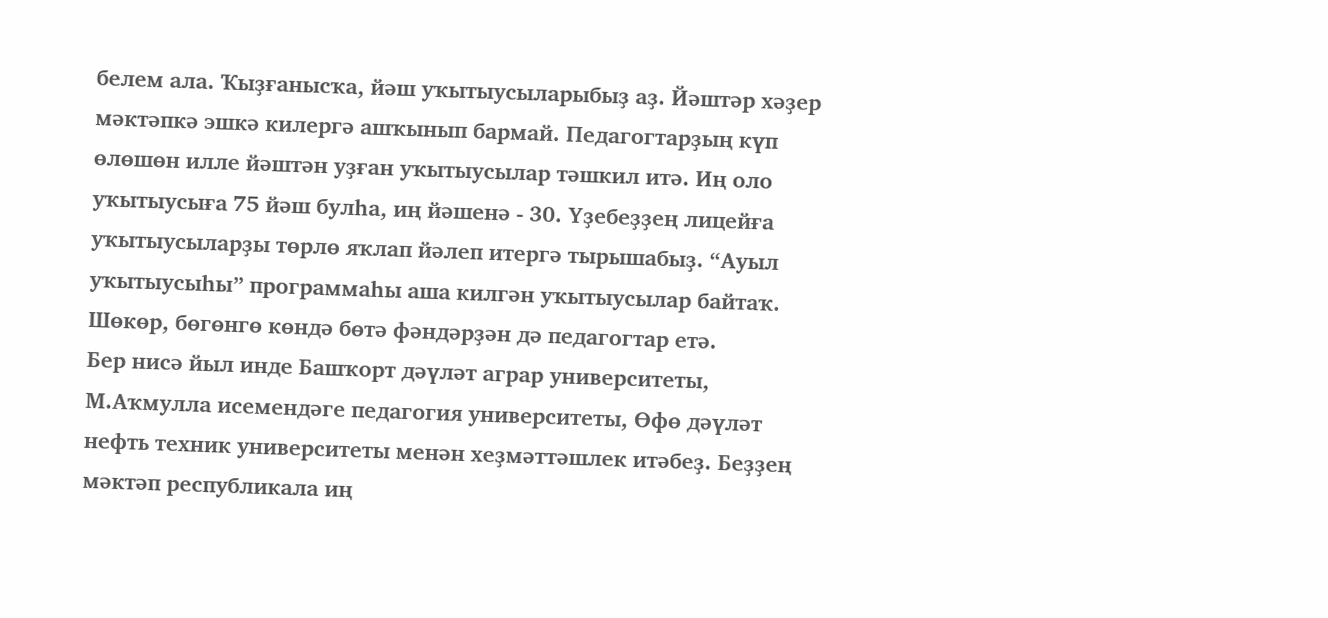белем ала. Ҡыҙғанысҡа, йәш уҡытыусыларыбыҙ аҙ. Йәштәр хәҙер мәктәпкә эшкә килергә ашҡынып бармай. Педагогтарҙың күп өлөшөн илле йәштән уҙған уҡытыусылар тәшкил итә. Иң оло уҡытыусыға 75 йәш булһа, иң йәшенә - 30. Үҙебеҙҙең лицейға уҡытыусыларҙы төрлө яҡлап йәлеп итергә тырышабыҙ. “Ауыл уҡытыусыһы” программаһы аша килгән уҡытыусылар байтаҡ. Шөкөр, бөгөнгө көндә бөтә фәндәрҙән дә педагогтар етә.
Бер нисә йыл инде Башҡорт дәүләт аграр университеты, М.Аҡмулла исемендәге педагогия университеты, Өфө дәүләт нефть техник университеты менән хеҙмәттәшлек итәбеҙ. Беҙҙең мәктәп республикала иң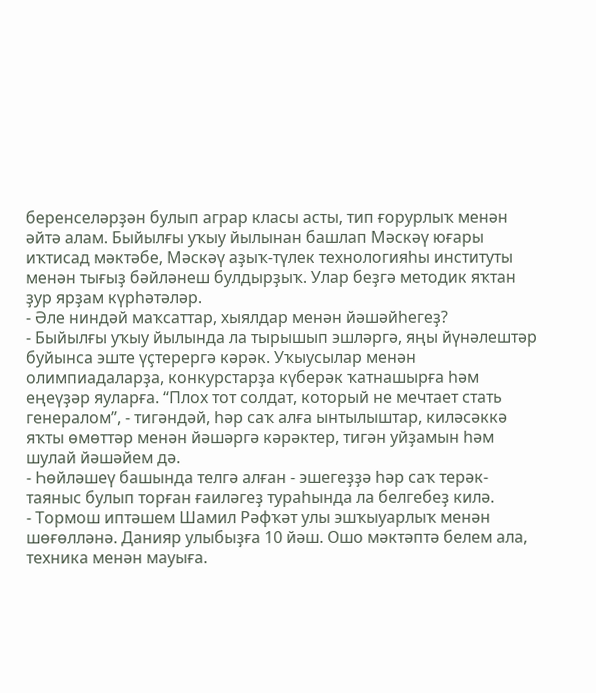беренселәрҙән булып аграр класы асты, тип ғорурлыҡ менән әйтә алам. Быйылғы уҡыу йылынан башлап Мәскәү юғары иҡтисад мәктәбе, Мәскәү аҙыҡ-түлек технологияһы институты менән тығыҙ бәйләнеш булдырҙыҡ. Улар беҙгә методик яҡтан ҙур ярҙам күрһәтәләр.
- Әле ниндәй маҡсаттар, хыялдар менән йәшәйһегеҙ?
- Быйылғы уҡыу йылында ла тырышып эшләргә, яңы йүнәлештәр буйынса эште үҫтерергә кәрәк. Уҡыусылар менән олимпиадаларҙа, конкурстарҙа күберәк ҡатнашырға һәм еңеүҙәр яуларға. “Плох тот солдат, который не мечтает стать генералом”, - тигәндәй, һәр саҡ алға ынтылыштар, киләсәккә яҡты өмөттәр менән йәшәргә кәрәктер, тигән уйҙамын һәм шулай йәшәйем дә.
- Һөйләшеү башында телгә алған - эшегеҙҙә һәр саҡ терәк-таяныс булып торған ғаиләгеҙ тураһында ла белгебеҙ килә.
- Тормош иптәшем Шамил Рәфҡәт улы эшҡыуарлыҡ менән шөғөлләнә. Данияр улыбыҙға 10 йәш. Ошо мәктәптә белем ала, техника менән мауыға.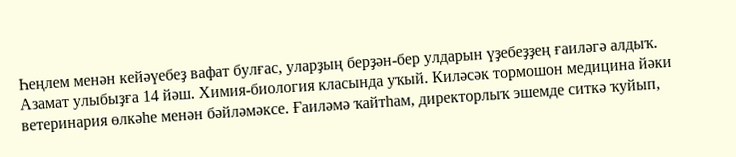Һеңлем менән кейәүебеҙ вафат булғас, уларҙың берҙән-бер улдарын үҙебеҙҙең ғаиләгә алдыҡ. Азамат улыбыҙға 14 йәш. Химия-биология класында уҡый. Киләсәк тормошон медицина йәки ветеринария өлкәһе менән бәйләмәксе. Ғаиләмә ҡайтһам, директорлыҡ эшемде ситкә ҡуйып,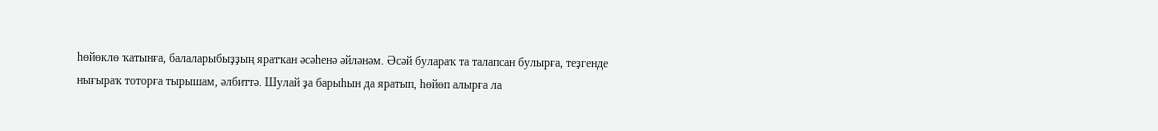һөйөклө ҡатынға, балаларыбыҙҙың яратҡан әсәһенә әйләнәм. Әсәй булараҡ та талапсан булырға, теҙгенде нығыраҡ тоторға тырышам, әлбиттә. Шулай ҙа барыһын да яратып, һөйөп алырға ла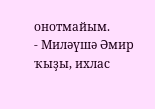онотмайым.
- Миләүшә Әмир ҡыҙы, ихлас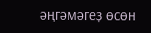әңгәмәгеҙ өсөн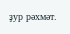ҙур рәхмәт.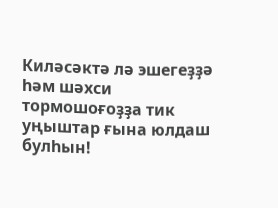Киләсәктә лә эшегеҙҙә һәм шәхси тормошоғоҙҙа тик уңыштар ғына юлдаш булһын!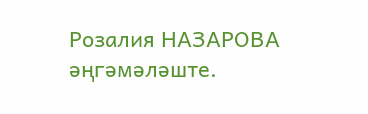Розалия НАЗАРОВА әңгәмәләште.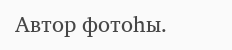Автор фотоһы.